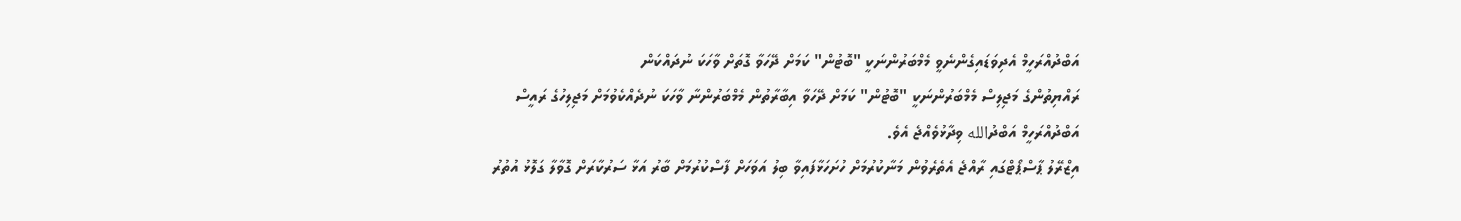އަބްދުއްރަހީމް އެދިވަޑައިގެންނެވީ މެމްބަރުންނަކީ "ބޮޓުން" ކަމަށް ދޭހަވާ ގޮތަށް ވާހަކަ ނުދައްކަން
ރައްޔިތުންގެ މަޖިލިސް މެމްބަރުންނަކީ "ބޮޓުން" ކަމަށް ދޭހަވާ އިބާރާތުން މެމްބަރުންނާ ވާހަކަ ނުދެއްކެވުމަށް މަޖިލިހުގެ ރައީސް އަބްދުއްރަހީމް އަބްދުالله ވިދާޅުވެއްޖެ އެވެ.
އިޒްރޭލު ޕާސްޕޯޓްގައި ރާއްޖެ އެތެރެވުން މަނާކުރުމަށް ހުށަހަޅާފައިވާ ބިލު އަވަހަށް ފާސްކުރުމަށް ބާރު އަޅާ ސަރުކާރަށް ގޮވާލާ ގަލޮޅު އުތުރު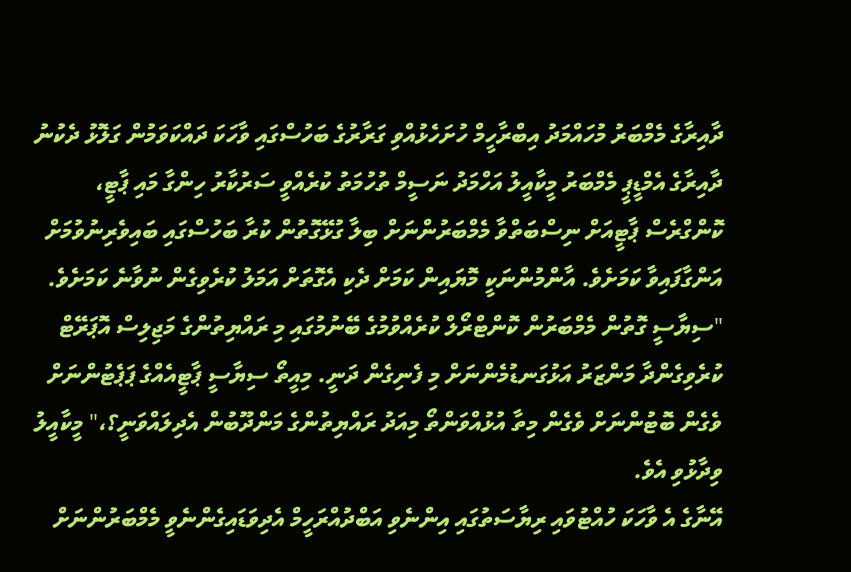ދާއިރާގެ މެމްބަރު މުހައްމަދު އިބްރާހީމް ހުށަހެޅުއްވި ގަރާރުގެ ބަހުސްގައި ވާހަކަ ދައްކަވަމުން ގަލޮޅު ދެކުނު ދާއިރާގެ އެމްޑީޕީ މެމްބަރު މީކާއީލު އަހްމަދު ނަސީމް ތުހުމަތު ކުރެއްވީ ސަރުކާރު ހިންގާ މައި ޕާޓީ، ކޮންގްރެސް ޕާޓީއަށް ނިސްބަތްވާ މެމްބަރުންނަށް ބިލާ ގުޅޭގޮތުން ކުރާ ބަހުސްގައި ބައިވެރިނުވުމަށް އަންގާފައިވާ ކަމަށެވެ. އާންމުންނަކީ މޮޔައިން ކަމަށް ދެކި އެގޮތަށް އަމަލު ކުރެވިގެން ނުވާނެ ކަމަށެވެ.
"ސިޔާސީ ގޮތުން މެމްބަރުން ކޮންޓްރޯލް ކުރެއްވުމުގެ ބޭނުމުގައި މި ރައްޔިތުންގެ މަޖިލިސް އޮޕަރޭޓް ކުރެވިގެންދާ މަންޒަރު އަޅުގަނޑުމެންނަށް މި ފެނިގެން ދަނީ. މިއީތޯ ސިޔާސީ ޕާޓީއެއްގެ ޕަޕެޓުންނަށް ވެގެން ބޮޓުންނަށް ވެގެން މިތާ އުޅުއްވަންތޯ މިއަދު ރައްޔިތުންގެ މަންދޫބުން އެދިލައްވަނީ؟،" މީކާއީލު ވިދާޅުވި އެވެ.
އޭނާގެ އެ ވާހަކަ ހުއްޓުވައި ރިޔާސަތުގައި އިންނެވި އަބްދުއްރަހީމް އެދިވަޑައިގެންނެވީ މެމްބަރުންނަށް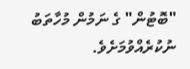"ބޮޓުން" ގެ ނަމުން މުހާތަބު ނުކުރެއްވުމަށެވެ.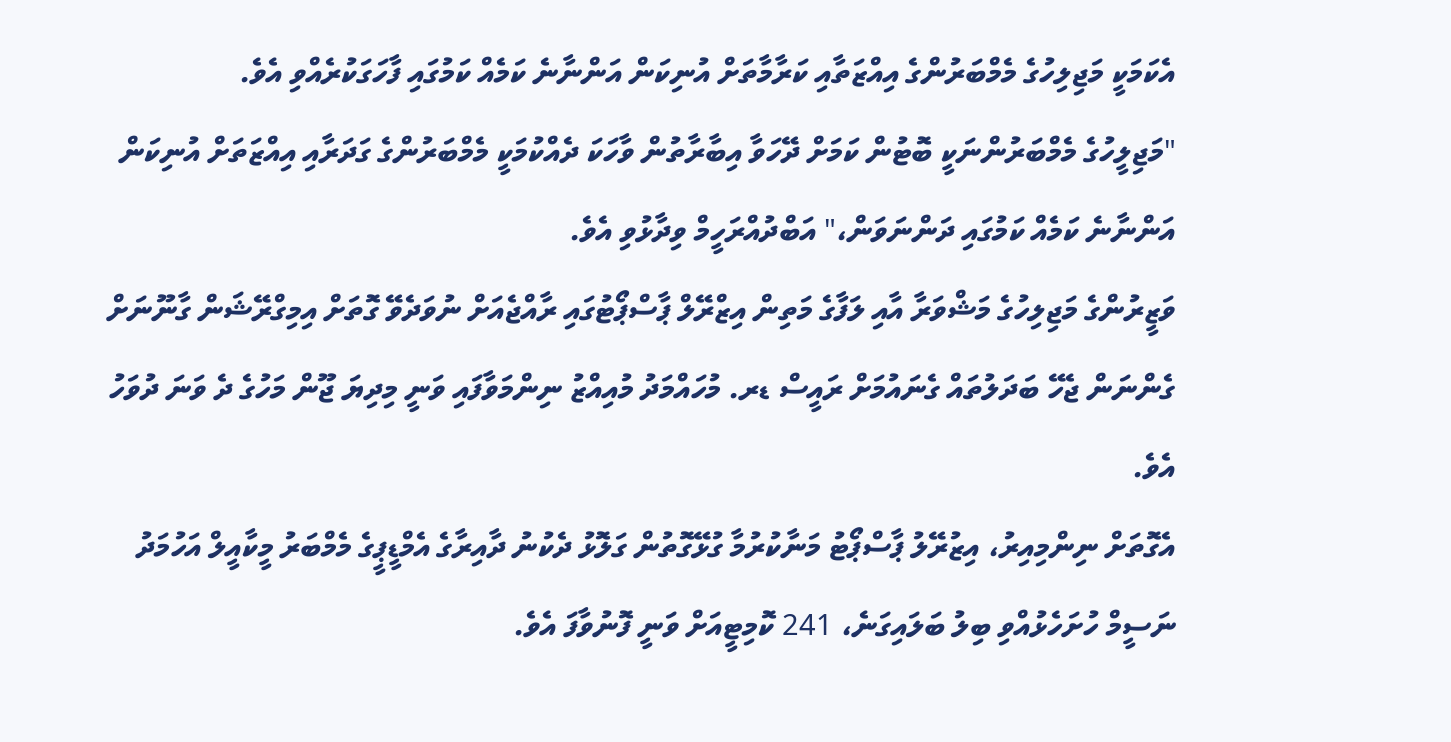އެކަމަކީ މަޖިލިހުގެ މެމްބަރުންގެ އިއްޒަތާއި ކަރާމާތަށް އުނިކަން އަންނާނެ ކަމެއް ކަމުގައި ފާހަގަކުރެއްވި އެވެ.
"މަޖިލީހުގެ މެމްބަރުންނަކީ ބޮޓުން ކަމަށް ދޭހަވާ އިބާރާތުން ވާހަކަ ދެއްކުމަކީ މެމްބަރުންގެ ގަދަރާއި އިއްޒަތަށް އުނިކަން އަންނާނެ ކަމެއް ކަމުގައި ދަންނަވަން،" އަބްދުއްރަހީމް ވިދާޅުވި އެވެ.
ވަޒީރުންގެ މަޖިލިހުގެ މަޝްވަރާ އާއި ލަފާގެ މަތިން އިޒްރޭލް ޕާސްޕޯޓުގައި ރާއްޖެއަށް ނުވަދެވޭ ގޮތަށް އިމިގްރޭޝަން ގާނޫނަށް ގެންނަން ޖެހޭ ބަދަލުތައް ގެނައުމަށް ރައީސް ޑރ. މުހައްމަދު މުއިއްޒު ނިންމަވާފައި ވަނީ މިދިޔަ ޖޫން މަހުގެ ދެ ވަނަ ދުވަހު އެވެ.
އެގޮތަށް ނިންމިއިރު، އިޒުރޭލު ޕާސްޕޯޓު މަނާކުރުމާ ގުޅޭގޮތުން ގަލޮޅު ދެކުނު ދާއިރާގެ އެމްޑީޕީގެ މެމްބަރު މީކާއީލް އަހުމަދު ނަސީމް ހުށަހެޅުއްވި ބިލު ބަލައިގަނެ، 241 ކޮމިޓީއަށް ވަނީ ފޮނުވާފަ އެވެ.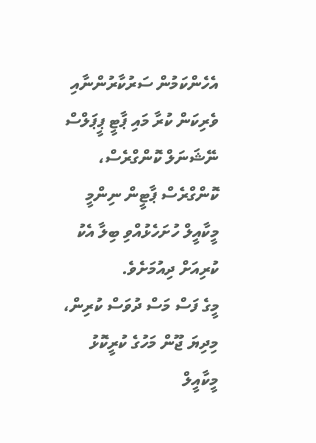އެހެންކަމުން ސަރުކާރުންނާއި ވެރިކަން ކުރާ މައި ޕާޓީ ޕީޕަލްސް ނޭޝަނަލް ކޮންގްރެސް، ކޮންގްރެސް ޕާޓީން ނިންމީ މީކާއީލް ހުށަހެޅުއްވި ބިލާ އެކު ކުރިއަށް ދިއުމަށެވެ.
މީގެ ފަސް މަސް ދުވަސް ކުރިން، މިދިޔަ ޖޫން މަހުގެ ކުރީކޮޅު މީކާއީލް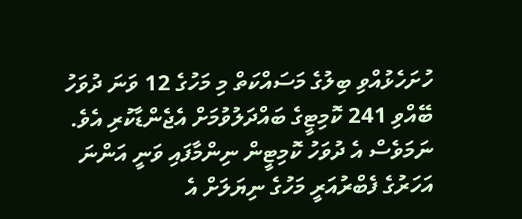ހުށަހެޅުއްވި ބިލުގެ މަސައްކަތް މި މަހުގެ 12 ވަނަ ދުވަހު ބޭއްވި 241 ކޮމިޓީގެ ބައްދަލުވުމަށް އެޖެންޑާކުރި އެވެ. ނަމަވެސް އެ ދުވަހު ކޮމިޓީން ނިންމާފައި ވަނީ އަންނަ އަހަރުގެ ފެބްރުއަރީ މަހުގެ ނިޔަލަށް އެ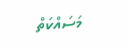މަސައްކަތް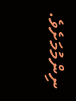ނިންމުމަށެވެ.